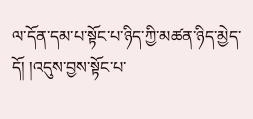ལ་དོན་དམ་པ་སྟོང་པ་ཉིད་ཀྱི་མཚན་ཉིད་མྱེད་དོ། །འདུས་བྱས་སྟོང་པ་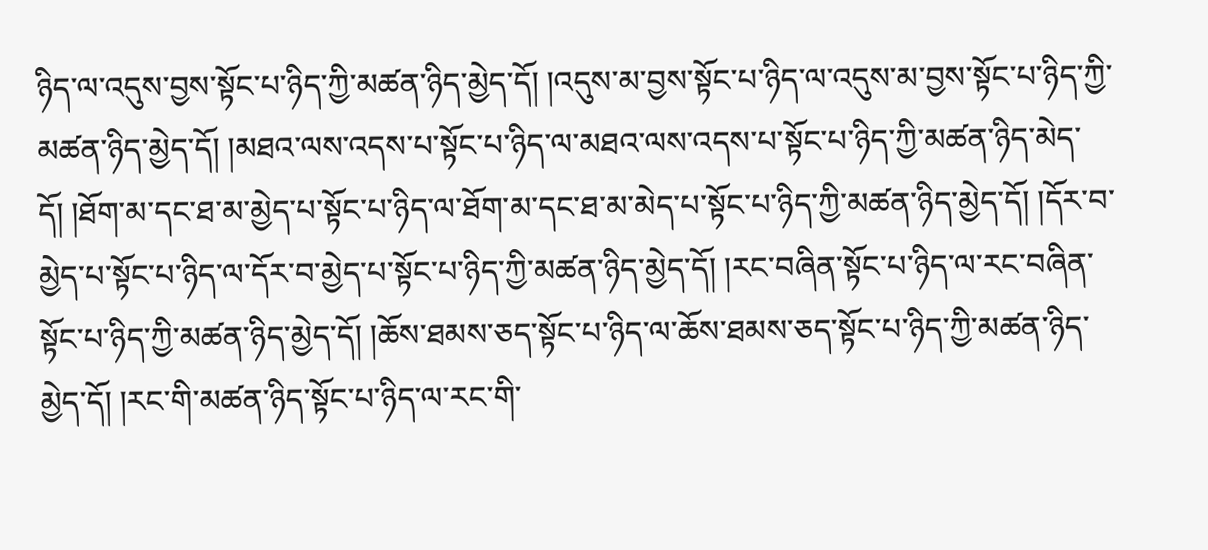ཉིད་ལ་འདུས་བྱས་སྟོང་པ་ཉིད་ཀྱི་མཚན་ཉིད་མྱེད་དོ། །འདུས་མ་བྱས་སྟོང་པ་ཉིད་ལ་འདུས་མ་བྱས་སྟོང་པ་ཉིད་ཀྱི་མཚན་ཉིད་མྱེད་དོ། །མཐའ་ལས་འདས་པ་སྟོང་པ་ཉིད་ལ་མཐའ་ལས་འདས་པ་སྟོང་པ་ཉིད་ཀྱི་མཚན་ཉིད་མེད་དོ། །ཐོག་མ་དང་ཐ་མ་མྱེད་པ་སྟོང་པ་ཉིད་ལ་ཐོག་མ་དང་ཐ་མ་མེད་པ་སྟོང་པ་ཉིད་ཀྱི་མཚན་ཉིད་མྱེད་དོ། །དོར་བ་མྱེད་པ་སྟོང་པ་ཉིད་ལ་དོར་བ་མྱེད་པ་སྟོང་པ་ཉིད་ཀྱི་མཚན་ཉིད་མྱེད་དོ། །རང་བཞིན་སྟོང་པ་ཉིད་ལ་རང་བཞིན་སྟོང་པ་ཉིད་ཀྱི་མཚན་ཉིད་མྱེད་དོ། །ཆོས་ཐམས་ཅད་སྟོང་པ་ཉིད་ལ་ཆོས་ཐམས་ཅད་སྟོང་པ་ཉིད་ཀྱི་མཚན་ཉིད་མྱེད་དོ། །རང་གི་མཚན་ཉིད་སྟོང་པ་ཉིད་ལ་རང་གི་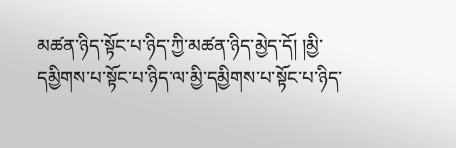མཚན་ཉིད་སྟོང་པ་ཉིད་ཀྱི་མཚན་ཉིད་མྱེད་དོ། །མྱི་དམྱིགས་པ་སྟོང་པ་ཉིད་ལ་མྱི་དམྱིགས་པ་སྟོང་པ་ཉིད་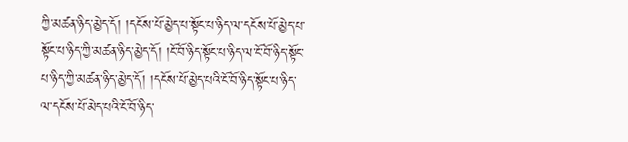ཀྱི་མཚན་ཉིད་མྱེད་དོ། །དངོས་པོ་མྱེད་པ་སྟོང་པ་ཉིད་ལ་དངོས་པོ་མྱེད་པ་སྟོང་པ་ཉིད་ཀྱི་མཚན་ཉིད་མྱེད་དོ། །ངོ་བོ་ཉིད་སྟོང་པ་ཉིད་ལ་ངོ་བོ་ཉིད་སྟོང་པ་ཉིད་ཀྱི་མཚན་ཉིད་མྱེད་དོ། །དངོས་པོ་མྱེད་པའི་ངོ་བོ་ཉིད་སྟོང་པ་ཉིད་ལ་དངོས་པོ་མེད་པའི་ངོ་བོ་ཉིད་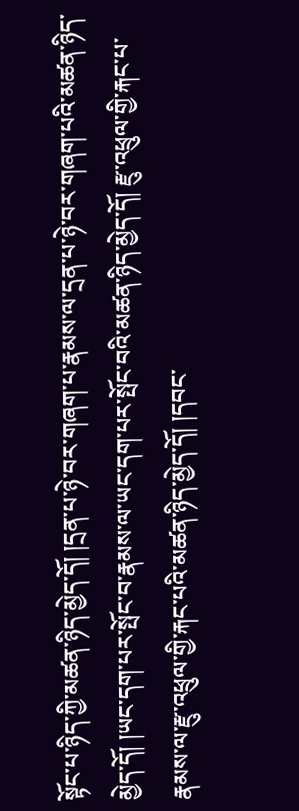སྟོང་པ་ཉིད་ཀྱི་མཚན་ཉིད་མྱེད་དོ། །དྲན་པ་ཉེ་བར་གཞག་པ་རྣམས་ལ་དྲན་པ་ཉེ་བར་གཞག་པའི་མཚན་ཉིད་མྱེད་དོ། །ཡང་དག་པར་སྤོང་བ་རྣམས་ལ་ཡང་དག་པར་སྤོང་བའི་མཚན་ཉིད་མྱེད་དོ། རྫུ་འཕྲུལ་གྱི་རྐང་པ་རྣམས་ལ་རྫུ་འཕྲུལ་གྱི་རྐང་པའི་མཚན་ཉིད་མྱེད་དོ། །དབང་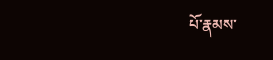པོ་རྣམས་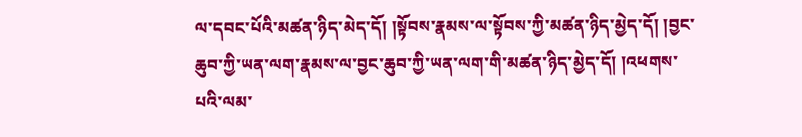ལ་དབང་པོའི་མཚན་ཉིད་མེད་དོ། །སྟོབས་རྣམས་ལ་སྟོབས་ཀྱི་མཚན་ཉིད་མྱེད་དོ། །བྱང་ཆུབ་ཀྱི་ཡན་ལག་རྣམས་ལ་བྱང་ཆུབ་ཀྱི་ཡན་ལག་གི་མཚན་ཉིད་མྱེད་དོ། །འཕགས་པའི་ལམ་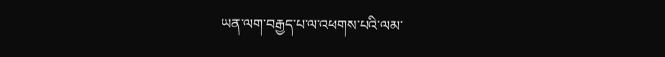ཡན་ལག་བརྒྱད་པ་ལ་འཕགས་པའི་ལམ་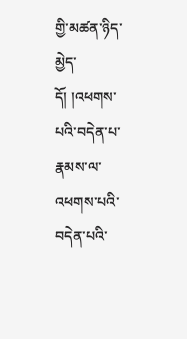གྱི་མཚན་ཉིད་མྱེད་དོ། །འཕགས་པའི་བདེན་པ་རྣམས་ལ་འཕགས་པའི་བདེན་པའི་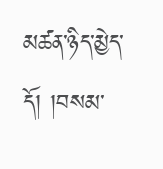མཚན་ཉིད་མྱེད་དོ། །བསམ་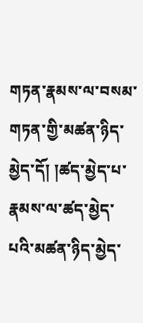གཏན་རྣམས་ལ་བསམ་གཏན་གྱི་མཚན་ཉིད་མྱེད་དོ། །ཚད་མྱེད་པ་རྣམས་ལ་ཚད་མྱེད་པའི་མཚན་ཉིད་མྱེད་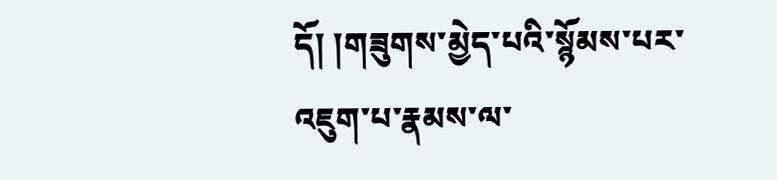དོ། །གཟུགས་མྱེད་པའི་སྙོམས་པར་འཇུག་པ་རྣམས་ལ་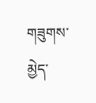གཟུགས་མྱེད་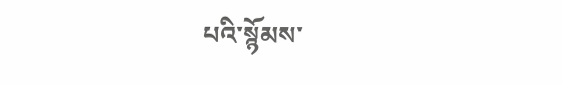པའི་སྙོམས་